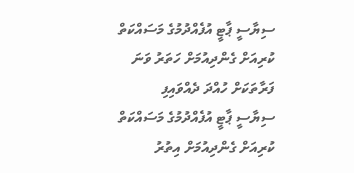ސިޔާސީ ޕާޓީ އުފެއްދުމުގެ މަސައްކަތް ކުރިއަށް ގެންދިއުމަށް ހަތަރު ވަނަ ފަރާތަކަށް ހުއްދަ ދެއްވައިފި
ސިޔާސީ ޕާޓީ އުފެއްދުމުގެ މަސައްކަތް ކުރިއަށް ގެންދިއުމަށް އިތުރު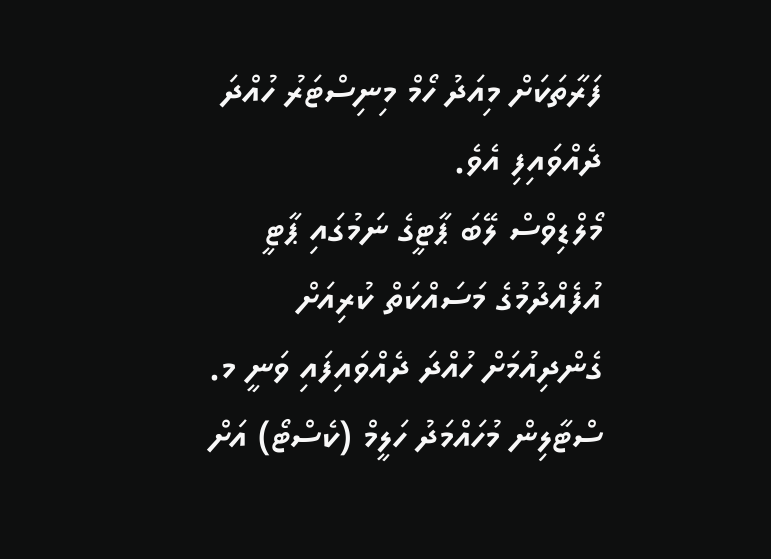ފަރާތަކަށް މިއަދު ހޯމް މިނިސްޓަރު ހުއްދަ ދެއްވައިފި އެވެ.
މޯލްޑިވްސް ލޭބަ ޕާޓީގެ ނަމުގައި ޕާޓީ އުފެއްދުމުގެ މަސައްކަތް ކުރިއަށް ގެންދިއުމަށް ހުއްދަ ދެއްވައިފައި ވަނީ މ. ސްޓާލިން މުހައްމަދު ހަލީމް (ކެސްޓޯ) އަށް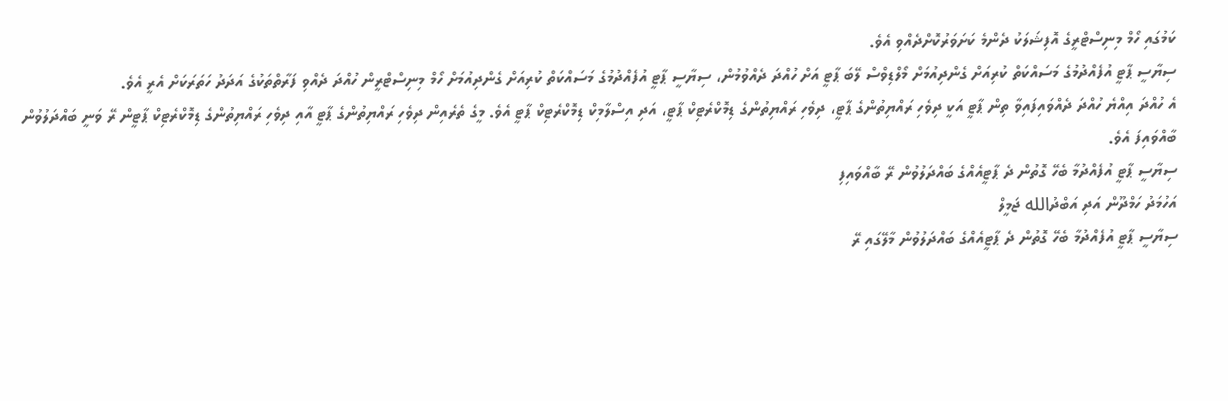ކަމުގައި ހޯމް މިނިސްޓްރީގެ އޮފިޝަލަކު ދެންމެ ކަށަވަރުކޮށްދެއްވި އެވެ.
ސިޔާސީ ޕާޓީ އުފެއްދުމުގެ މަސައްކަތް ކުރިއަށް ގެންދިއުމަށް މޯލްޑިވްސް ލޭބަ ޕާޓީ އަށް ހުއްދަ ދެއްވުމުން، ސިޔާސީ ޕާޓީ އުފެއްދުމުގެ މަސައްކަތް ކުރިއަށް ގެންދިއުމަށް ހޯމް މިނިސްޓްރީން ހުއްދަ ދެއްވި ފަރާތްތަކުގެ އަދަދު ހަތަރަކަށް އެރީ އެވެ.
އެ ހުއްދަ އިއްޔެ ހުއްދަ ދެއްވައިފައިވާ ތިން ޕާޓީ އަކީ ދިވެހި ރައްޔިތުންގެ ޕާޓީ، ދިވެހި ރައްޔިތުންގެ ޑިމޮކްރެޓިކް ޕާޓީ، އަދި އިސްލާމިކް ޑިމޮކްރެޓިކް ޕާޓީ އެވެ. މީގެ ތެރެއިން ދިވެހި ރައްޔިތުންގެ ޕާޓީ އާއި ދިވެހި ރައްޔިތުންގެ ޑިމޮކްރެޓިކް ޕާޓީން ރޭ ވަނީ ބައްދަލުވުން ބާއްވައިފަ އެވެ.
ސިޔާސީ ޕާޓީ އުފެއްދުމާ ބެހޭ ގޮތުން ދެ ޕާޓީއެއްގެ ބައްދަލުވުން ރޭ ބާއްވައިފި
އަހުމަދު ހަމްދޫން އަދި އަބްދުالله ޖަމީލް
ސިޔާސީ ޕާޓީ އުފެއްދުމާ ބެހޭ ގޮތުން ދެ ޕާޓީއެއްގެ ބައްދަލުވުން މާލޭގައި ރޭ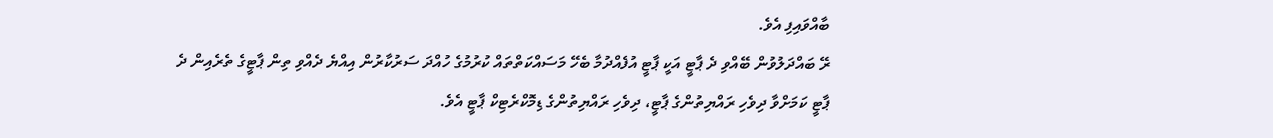ބާއްވައިފި އެވެ.
ރޭ ބައްދަލުވުން ބޭއްވި ދެ ޕާޓީ އަކީ ޕާޓީ އުފެއްދުމާ ބެހޭ މަސައްކަތްތައް ކުރުމުގެ ހުއްދަ ސަރުކާރުން އިއްޔެ ދެއްވި ތިން ޕާޓީގެ ތެރެއިން ދެ ޕާޓީ ކަމަށްވާ ދިވެހި ރައްޔިތުންގެ ޕާޓީ، ދިވެހި ރައްޔިތުންގެ ޑިމޮކްރެޓިކް ޕާޓީ އެވެ.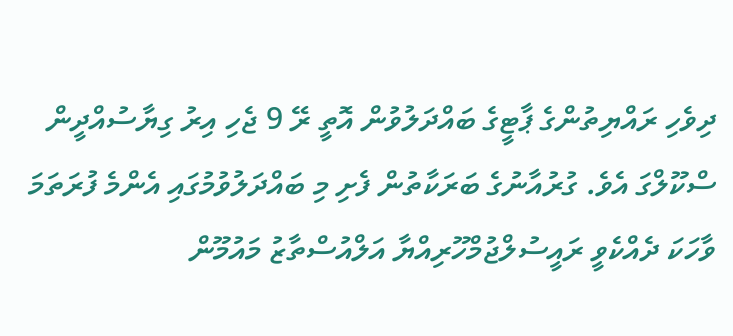ދިވެހި ރައްޔިތުންގެ ޕާޓީގެ ބައްދަލުވުން އޮތީ ރޭ 9 ޖެހި އިރު ގިޔާސުއްދީން ސްކޫލްގަ އެވެ. ގުރުއާނުގެ ބަރަކާތުން ފެށި މި ބައްދަލުވުމުގައި އެންމެ ފުރަތަމަ ވާހަކަ ދެއްކެވީ ރައީސުލްޖުމްހޫރިއްޔާ އަލްއުސްތާޒު މައުމޫން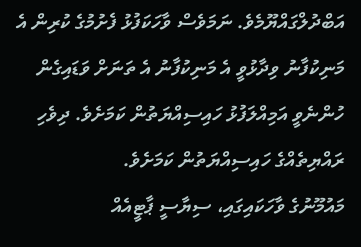އަބްދުލްގައްޔޫމެވެ. ނަމަވެސް ވާހަކަފުޅު ފެށުމުގެ ކުރިން އެ މަނިކުފާނު ވިދާޅުވީ އެ މަނިކުފާނު އެ ތަނަށް ވަޑައިގެން ހުންނެވީ އަމިއްލަފުޅު ހައިސިއްޔަތުން ކަމަށެވެ. ދިވެހި ރައްޔިތެއްގެ ހައިސިއްޔަތުން ކަމަށެވެ.
މައުމޫނުގެ ވާހަކައިގައި، ސިޔާސީ ޕާޓީއެއް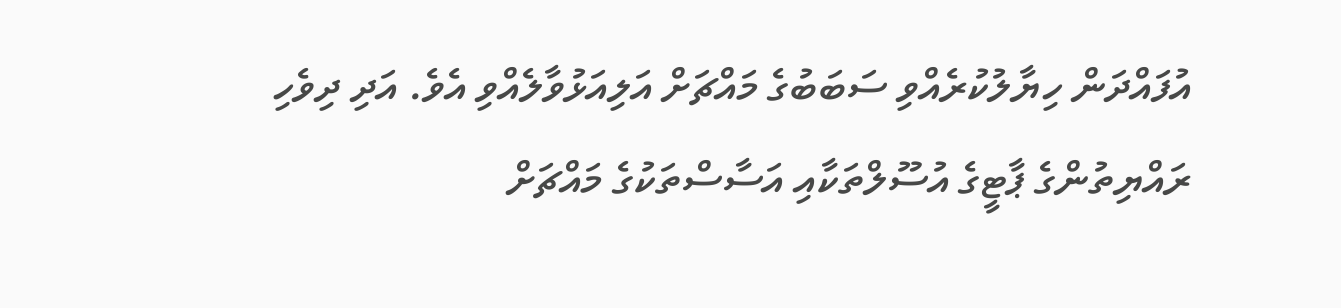އުފައްދަން ހިޔާލުކުރެއްވި ސަބަބުގެ މައްޗަށް އަލިއަޅުވާލެއްވި އެވެ. އަދި ދިވެހި ރައްޔިތުންގެ ޕާޓީގެ އުސޫލްތަކާއި އަސާސްތަކުގެ މައްޗަށް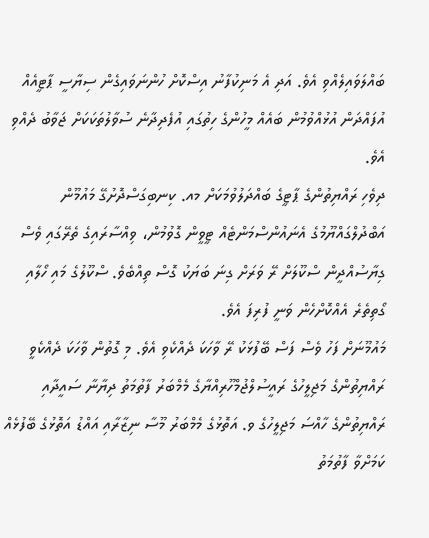ބައްލަވައިލެއްވި އެވެ. އަދި އެ މަނިކުފާނު އިސްކޮށް ހުންނަވައިގެން ސިޔާސީ ޕާޓީއެއް އުފައްދަން އުޅުއްވުމުން ބައެއް މީހުންގެ ހިތުގައި އުފެދިދާނެ ސުވާލުތަކަކަށް ޖަވާބު ދެއްވި އެވެ.
ދިވެހި ރައްޔިތުންގެ ޕާޓީގެ ބައްދަލުވުމަކަށް މއ. ކިނބިގަސްދޮށުގޭ މައުމޫން އަބްދުލްގައްޔޫމުގެ އެނައުންސްމަންޓެއް ޓީވީން ގޮވުމުން، ވިއްސާރައިގެ ތެރޭގައި ވެސް ގިޔާސުއްދީން ސްކޫލަށް ރޭ ވަރަށް ގިނަ ބަޔަކު ގޮސް ތިއްބެވެ. ސްކޫލުގެ މައި ހޯލާއި ގޯތިތެރެ އެއްކޮށްހެން ވަނީ ފުރިފަ އެވެ.
މައުމޫނަށް ފަހު ވެސް ފަސް ބޭފުޅަކު ރޭ ވާހަކަ ދެއްކެވި އެވެ. މި ގޮތުން ވާހަކަ ދެއްކެވީ ރައްޔިތުންގެ މަޖިލީހުގެ ރައީސުލްޖުމްހޫރިއްޔާގެ މެމްބަރު ފާތުމަތު ދިޔާނާ ސައީދާއި ރައްޔިތުންގެ ހާއްސަ މަޖިލީހުގެ ވ. އަތޮޅުގެ މެމްބަރު މޫސާ ނިޒާރާއި އައްޑު އަތޮޅުގެ ބޭފުޅެއް ކަމަށްވާ ފާތުމަތު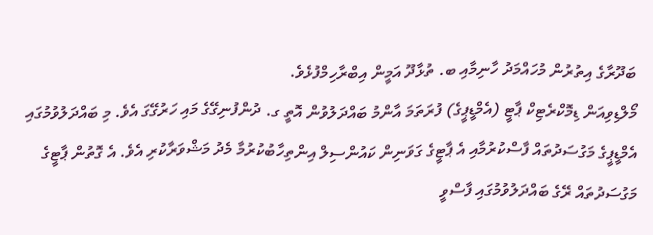ބަދޫރާގެ އިތުރުން މުހައްމަދު ހާނިމާއި ބ. ތުޅާދޫ އަމީން އިބްރާހިމްފުޅެވެ.
މޯލްޑިވިއަން ޑިމޮކްރެޓިކް ޕާޓީ (އެމްޑީޕީގެ) ފުރަތަމަ އާންމު ބައްދަލުވުން އޮތީ ގ. ދުންފުނިގޭގެ މައި ހަރުގޭގަ އެވެ. މި ބައްދަލުވުމުގައި އެމްޑީޕީގެ މަގުސަދުތައް ފާސްކުރުމާއި އެ ޕާޓީގެ ގަވަނިން ކައުންސިލް އިންތިހާބުކުރުމާ މެދު މަޝްވަރާކުރި އެވެ. އެ ގޮތުން ޕާޓީގެ މަގުސަދުތައް ރޭގެ ބައްދަލުވުމުގައި ފާސްވީ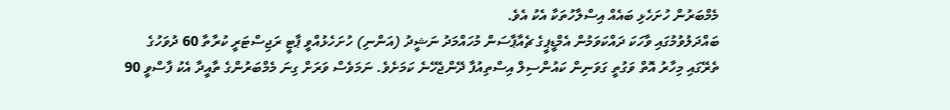މެމްބަރުން ހުށަހެޅި ބައެއް އިސްލާހުތަކާ އެކު އެވެ.
ބައްދަލުވުމުގައި ވާހަކަ ދައްކަވަމުން އެމްޑީޕީގެ ޗެއާޕާސަން މުހައްމަދު ނަޝީދު (އަންނި) ހުށަހެޅުއްވީ ޕާޓީ ރަޖިސްޓަރީ ކުރާތާ 60 ދުވަހުގެ ތެރޭގައި މިހާރު އޮތް ވަގުތީ ގަވަނިން ކައުންސިލް އިސްތިއުފާ ދޭންޖެހޭނެ ކަމަށެވެ. ނަމަވެސް ވަރަށް ގިނަ މެމްބަރުންގެ ތާއީދާ އެކު ފާސްވީ 90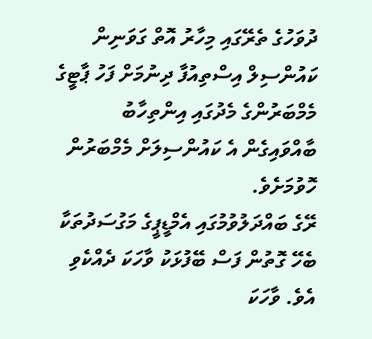ދުވަހުގެ ތެރޭގައި މިހާރު އޮތް ގަވަނިން ކައުންސިލް އިސްތިއުފާ ދިނުމަށް ފަހު ޕާޓީގެ މެމްބަރުންގެ މެދުގައި އިންތިހާބު ބާއްވައިގެން އެ ކައުންސިލަށް މެމްބަރުން ހޮވުމަށެވެ.
ރޭގެ ބައްދަލުވުމުގައި އެމްޑީޕީގެ މަގުސަދުތަކާ ބެހޭ ގޮތުން ފަސް ބޭފުޅަކު ވާހަކަ ދެއްކެވި އެވެ. ވާހަކަ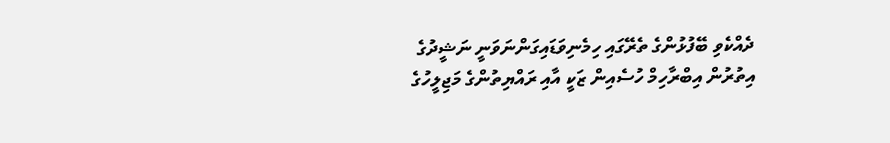ދެއްކެވި ބޭފުޅުންގެ ތެރޭގައި ހިމެނިވަޑައިގަންނަވަނީ ނަޝީދުގެ އިތުރުން އިބްރާހިމް ހުސެއިން ޒަކީ އާއި ރައްޔިތުންގެ މަޖިލީހުގެ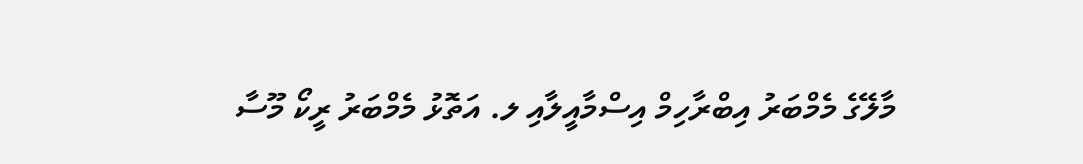މާލޭގެ މެމްބަރު އިބްރާހިމް އިސްމާއީލާއި ލ. އަތޮޅު މެމްބަރު ރީކޯ މޫސާ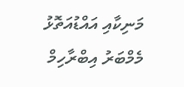މަނިކާއި އައްޑުއަތޮޅު މެމްބަރު އިބްރާހިމް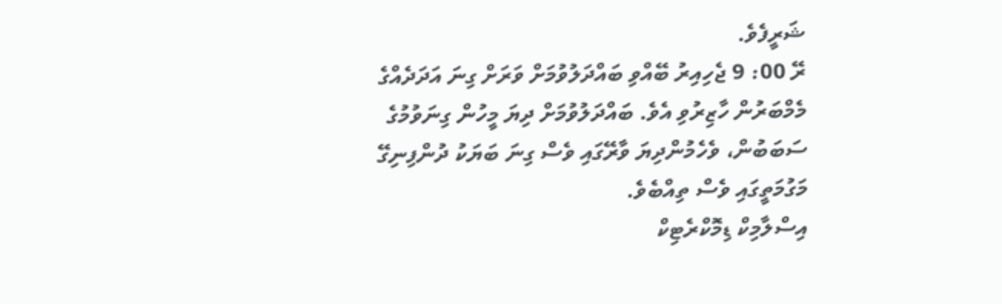ޝަރީފެވެ.
ރޭ 00: 9 ޖެހިއިރު ބޭއްވި ބައްދަލުވުމަށް ވަރަށް ގިނަ އަދަދެއްގެ މެމްބަރުން ހާޒިރުވި އެވެ. ބައްދަލުވުމަށް ދިޔަ މީހުން ގިނަވުމުގެ ސަބަބުން، ވެހެމުންދިޔަ ވާރޭގައި ވެސް ގިނަ ބަޔަކު ދުންފިނިގޭ މަގުމަތީގައި ވެސް ތިއްބެވެ.
އިސްލާމިކް ޑިމޮކްރެޓިކް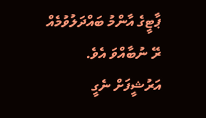ޕާޓީގެ އާންމު ބައްދަލުވުމެއް ރޭ ނުބާއްވަ އެވެ.
އަރުޝީފަށް ނެގީ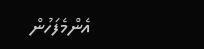އެންމެފަހުން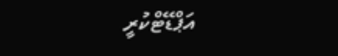އަޕްޑޭޓްކުރީ